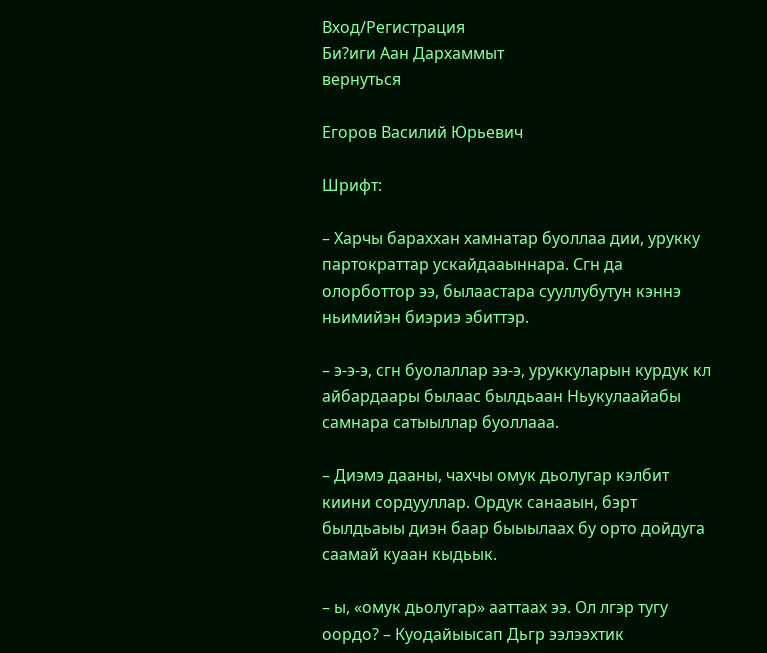Вход/Регистрация
Би?иги Аан Дархаммыт
вернуться

Егоров Василий Юрьевич

Шрифт:

– Харчы бараххан хамнатар буоллаа дии, урукку партократтар ускайдааыннара. Сгн да олорботтор ээ, былаастара сууллубутун кэннэ ньимийэн биэриэ эбиттэр.

– э-э-э, сгн буолаллар ээ-э, уруккуларын курдук кл айбардаары былаас былдьаан Ньукулаайабы самнара сатыыллар буоллааа.

– Диэмэ дааны, чахчы омук дьолугар кэлбит киини сордууллар. Ордук санааын, бэрт былдьаыы диэн баар быыылаах бу орто дойдуга саамай куаан кыдьык.

– ы, «омук дьолугар» ааттаах ээ. Ол лгэр тугу оордо? – Куодайыысап Дьгр ээлээхтик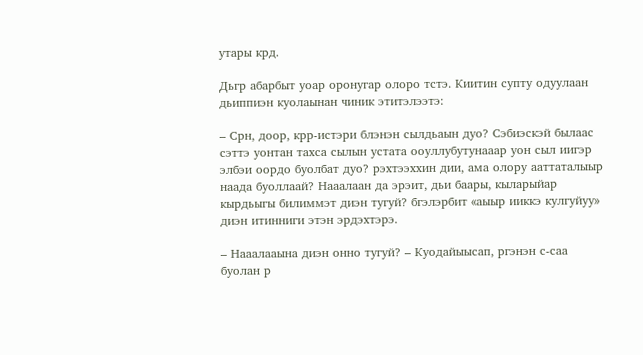утары крд.

Дьгр абарбыт уоар оронугар олоро тстэ. Киитин супту одуулаан дьиппиэн куолаынан чиник этитэлээтэ:

– Срн, доор, крр-истэри блэнэн сылдьаын дуо? Сэбиэскэй былаас сэттэ уонтан тахса сылын устата ооуллубутунааар уон сыл иигэр элбэи оордо буолбат дуо? рэхтээххин дии, ама олору ааттаталыыр наада буоллаай? Нааалаан да эрэит, дьи баары, кыларыйар кырдьыгы билиммэт диэн тугуй? бгэлэрбит «аыыр ииккэ кулгуйуу» диэн итинниги этэн эрдэхтэрэ.

– Нааалааына диэн онно тугуй? – Куодайыысап, ргэнэн с-саа буолан р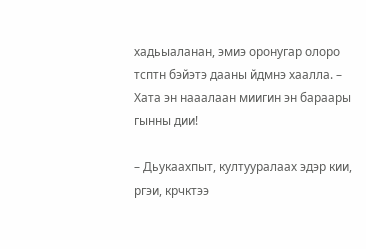хадьыаланан, эмиэ оронугар олоро тсптн бэйэтэ дааны йдмнэ хаалла. – Хата эн нааалаан миигин эн бараары гынны дии!

– Дьукаахпыт, култууралаах эдэр кии, ргэи, крчктээ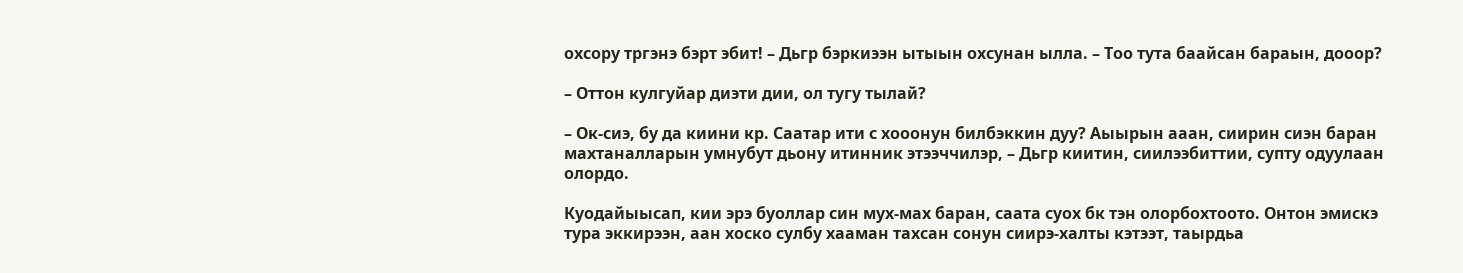охсору тргэнэ бэрт эбит! – Дьгр бэркиээн ытыын охсунан ылла. – Тоо тута баайсан бараын, дооор?

– Оттон кулгуйар диэти дии, ол тугу тылай?

– Ок-сиэ, бу да киини кр. Саатар ити с хооонун билбэккин дуу? Аыырын ааан, сиирин сиэн баран махтаналларын умнубут дьону итинник этээччилэр, – Дьгр киитин, сиилээбиттии, супту одуулаан олордо.

Куодайыысап, кии эрэ буоллар син мух-мах баран, саата суох бк тэн олорбохтоото. Онтон эмискэ тура эккирээн, аан хоско сулбу хааман тахсан сонун сиирэ-халты кэтээт, таырдьа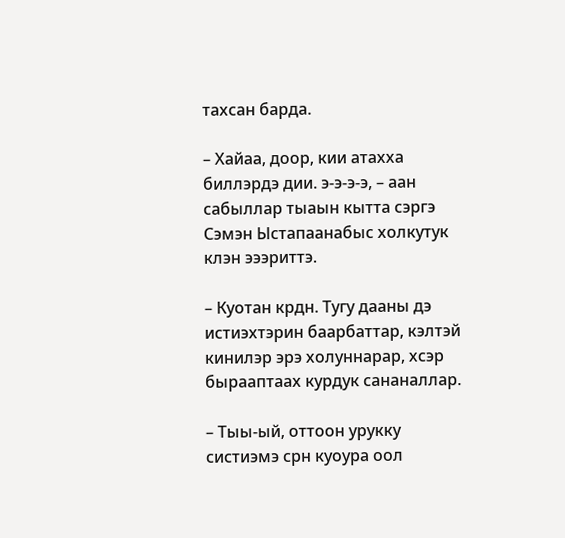тахсан барда.

– Хайаа, доор, кии атахха биллэрдэ дии. э-э-э-э, – аан сабыллар тыаын кытта сэргэ Сэмэн Ыстапаанабыс холкутук клэн эээриттэ.

– Куотан крдн. Тугу дааны дэ истиэхтэрин баарбаттар, кэлтэй кинилэр эрэ холуннарар, хсэр бырааптаах курдук сананаллар.

– Тыы-ый, оттоон урукку систиэмэ срн куоура оол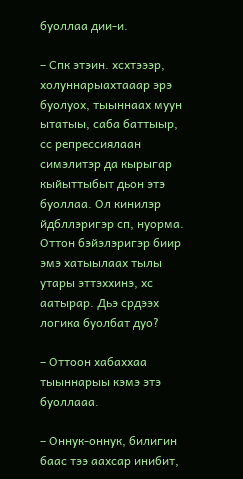буоллаа дии-и.

– Спк этэин. хсхтэээр, холуннарыахтааар эрэ буолуох, тыыннаах муун ытатыы, саба баттыыр, сс репрессиялаан симэлитэр да кырыгар кыйыттыбыт дьон этэ буоллаа. Ол кинилэр йдбллэригэр сп, нуорма. Оттон бэйэлэригэр биир эмэ хатыылаах тылы утары эттэххинэ, хс аатырар. Дьэ срдээх логика буолбат дуо?

– Оттоон хабаххаа тыыннарыы кэмэ этэ буоллааа.

– Оннук-оннук, билигин баас тээ аахсар инибит,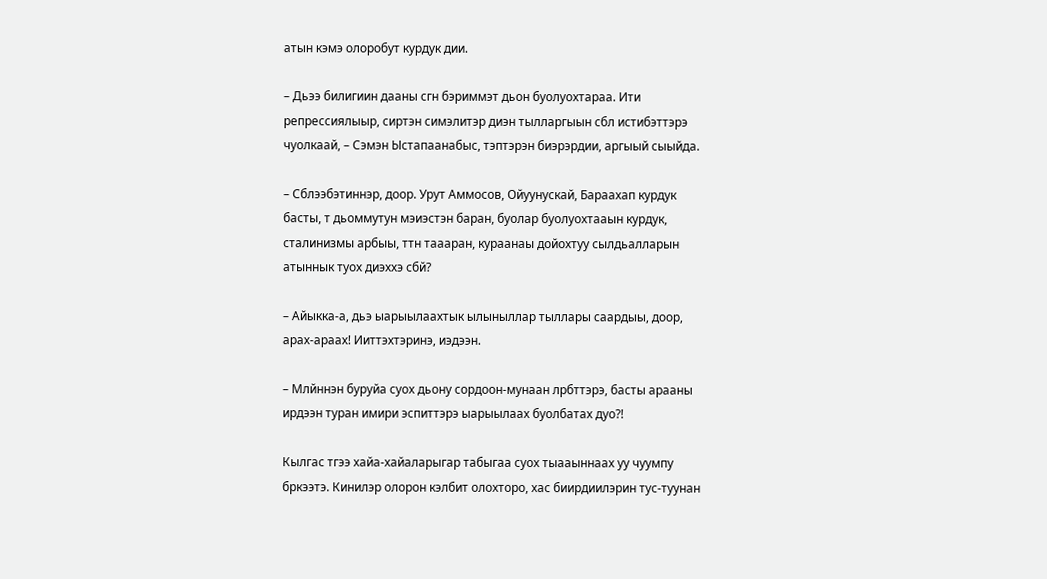атын кэмэ олоробут курдук дии.

– Дьээ билигиин дааны сгн бэриммэт дьон буолуохтараа. Ити репрессиялыыр, сиртэн симэлитэр диэн тылларгыын сбл истибэттэрэ чуолкаай, – Сэмэн Ыстапаанабыс, тэптэрэн биэрэрдии, аргыый сыыйда.

– Сблээбэтиннэр, доор. Урут Аммосов, Ойуунускай, Бараахап курдук басты, т дьоммутун мэиэстэн баран, буолар буолуохтааын курдук, сталинизмы арбыы, ттн таааран, кураанаы дойохтуу сылдьалларын атыннык туох диэххэ сбй?

– Айыкка-а, дьэ ыарыылаахтык ылыныллар тыллары саардыы, доор, арах-араах! Ииттэхтэринэ, иэдээн.

– Млйннэн буруйа суох дьону сордоон-мунаан лрбттэрэ, басты арааны ирдээн туран имири эспиттэрэ ыарыылаах буолбатах дуо?!

Кылгас тгээ хайа-хайаларыгар табыгаа суох тыааыннаах уу чуумпу бркээтэ. Кинилэр олорон кэлбит олохторо, хас биирдиилэрин тус-туунан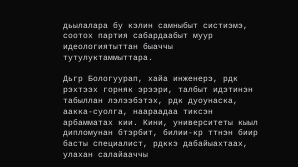дьылалара бу кэлин самныбыт систиэмэ, соотох партия сабардаабыт муур идеологиятыттан быаччы тутулуктаммыттара.

Дьгр Бологуурап, хайа инженерэ, рдк рэхтээх горняк эрээри, талбыт идэтинэн табыллан лэлээбэтэх, рдк дуоунаска, аакка-суолга, наараадаа тиксэн арбамматах кии. Кини, университеты кыыл дипломунан бтэрбит, билии-кр ттнэн биир басты специалист, рдккэ дабайыахтаах, улахан салайааччы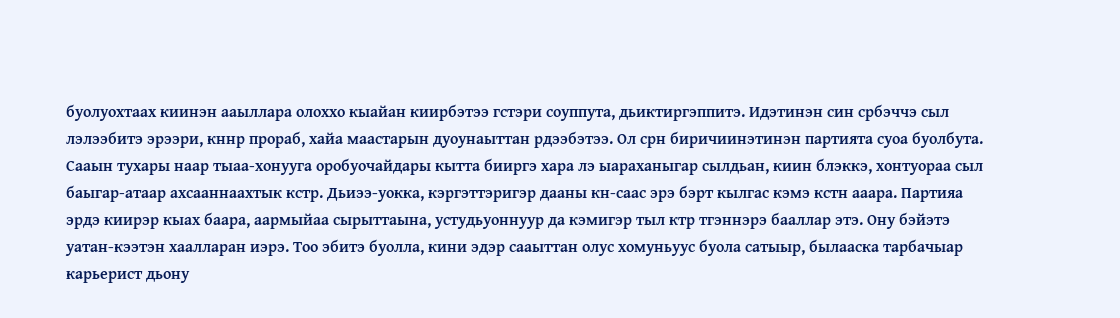буолуохтаах киинэн ааыллара олоххо кыайан киирбэтээ гстэри соуппута, дьиктиргэппитэ. Идэтинэн син србэччэ сыл лэлээбитэ эрээри, кннр прораб, хайа маастарын дуоунаыттан рдээбэтээ. Ол срн биричиинэтинэн партията суоа буолбута. Сааын тухары наар тыаа-хонууга оробуочайдары кытта бииргэ хара лэ ыараханыгар сылдьан, киин блэккэ, хонтуораа сыл баыгар-атаар ахсааннаахтык кстр. Дьиээ-уокка, кэргэттэригэр дааны кн-саас эрэ бэрт кылгас кэмэ кстн ааара. Партияа эрдэ киирэр кыах баара, аармыйаа сырыттаына, устудьуоннуур да кэмигэр тыл ктр тгэннэрэ бааллар этэ. Ону бэйэтэ уатан-кээтэн хаалларан иэрэ. Тоо эбитэ буолла, кини эдэр сааыттан олус хомуньуус буола сатыыр, былааска тарбачыар карьерист дьону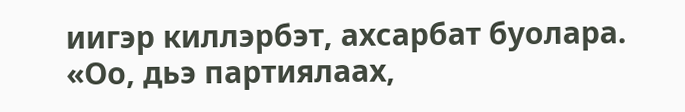иигэр киллэрбэт, ахсарбат буолара. «Оо, дьэ партиялаах,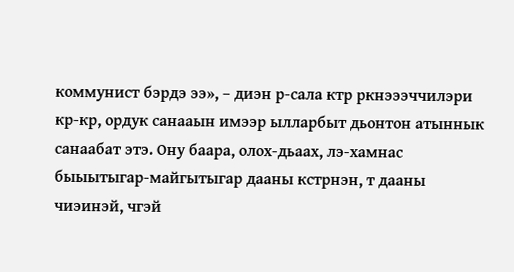коммунист бэрдэ ээ», – диэн р-сала ктр ркнэээччилэри кр-кр, ордук санааын имээр ылларбыт дьонтон атыннык санаабат этэ. Ону баара, олох-дьаах, лэ-хамнас быыытыгар-майгытыгар дааны кстрнэн, т дааны чиэинэй, чгэй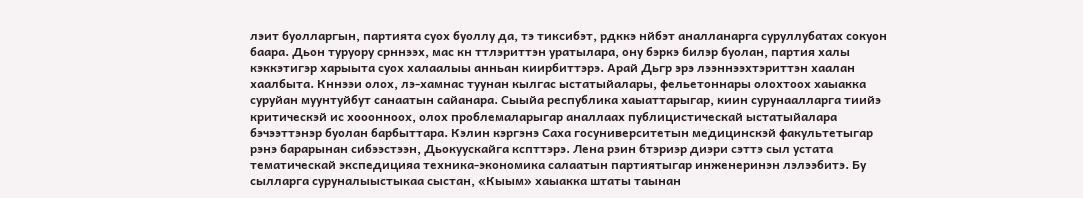лэит буолларгын, партията суох буоллу да, тэ тиксибэт, рдккэ нйбэт аналланарга суруллубатах сокуон баара. Дьон туруору срннээх, мас кн ттлэриттэн уратылара, ону бэркэ билэр буолан, партия халы кэккэтигэр харыыта суох халаалыы анньан киирбиттэрэ. Арай Дьгр эрэ лээннээхтэриттэн хаалан хаалбыта. Кннээи олох, лэ-хамнас туунан кылгас ыстатыйалары, фельетоннары олохтоох хаыакка суруйан муунтуйбут санаатын сайанара. Сыыйа республика хаыаттарыгар, киин сурунаалларга тиийэ критическэй ис хооонноох, олох проблемаларыгар аналлаах публицистическай ыстатыйалара бэчээттэнэр буолан барбыттара. Кэлин кэргэнэ Саха госуниверситетын медицинскэй факультетыгар рэнэ барарынан сибээстээн, Дьокуускайга кспттэрэ. Лена рэин бтэриэр диэри сэттэ сыл устата тематическай экспедицияа техника-экономика салаатын партиятыгар инженеринэн лэлээбитэ. Бу сылларга суруналыыстыкаа сыстан, «Кыым» хаыакка штаты таынан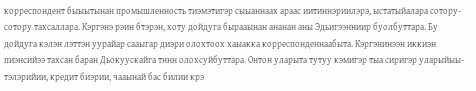корреспондент быыытынан промышленность тиэмэтигэр сыыаннаах араас иитиннэриилэрэ, ыстатыйалара сотору-сотору тахсаллара. Кэргэнэ рэин бтэрэн, хоту дойдуга бырааынан ананан аны Эдьигээнниир буолбуттара. Бу дойдуга кэлэн лэттэн уурайар сааыгар диэри олохтоох хаыакка корреспонденнаабыта. Кэргэнинээн иккиэн пиэнсийээ тахсан баран Дьокуускайга тннн олохсуйбуттара. Онтон уларыта тутуу кэмигэр тыа сиригэр уларыйыы-тэлэрийии, кредит биэрии, чааынай бас билии крэ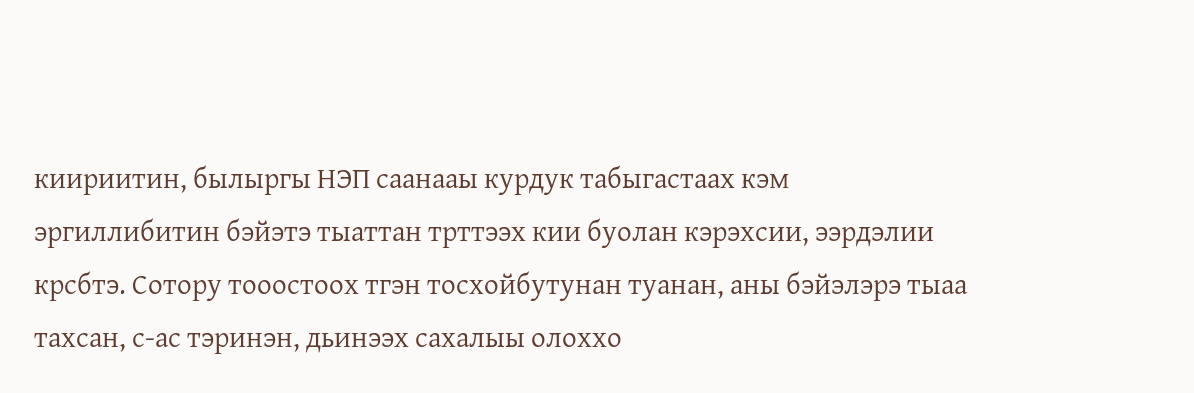киириитин, былыргы НЭП саанааы курдук табыгастаах кэм эргиллибитин бэйэтэ тыаттан трттээх кии буолан кэрэхсии, ээрдэлии крсбтэ. Сотору тооостоох тгэн тосхойбутунан туанан, аны бэйэлэрэ тыаа тахсан, с-ас тэринэн, дьинээх сахалыы олоххо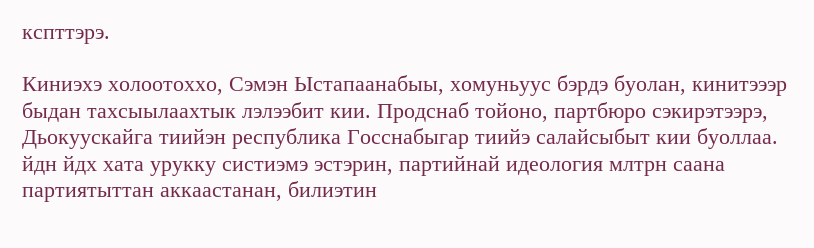кспттэрэ.

Киниэхэ холоотоххо, Сэмэн Ыстапаанабыы, хомуньуус бэрдэ буолан, кинитэээр быдан тахсыылаахтык лэлээбит кии. Продснаб тойоно, партбюро сэкирэтээрэ, Дьокуускайга тиийэн республика Госснабыгар тиийэ салайсыбыт кии буоллаа. йдн йдх хата урукку систиэмэ эстэрин, партийнай идеология млтрн саана партиятыттан аккаастанан, билиэтин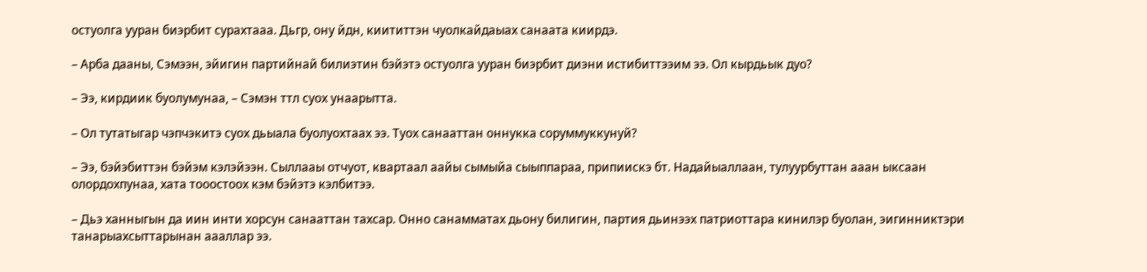остуолга ууран биэрбит сурахтааа. Дьгр, ону йдн, киититтэн чуолкайдаыах санаата киирдэ.

– Арба дааны, Сэмээн, эйигин партийнай билиэтин бэйэтэ остуолга ууран биэрбит диэни истибиттээим ээ. Ол кырдьык дуо?

– Ээ, кирдиик буолумунаа, – Сэмэн ттл суох унаарытта.

– Ол тутатыгар чэпчэкитэ суох дьыала буолуохтаах ээ. Туох санааттан оннукка соруммуккунуй?

– Ээ, бэйэбиттэн бэйэм кэлэйээн. Сыллааы отчуот, квартаал аайы сымыйа сыыппараа, припиискэ бт. Надайыаллаан, тулуурбуттан ааан ыксаан олордохпунаа, хата тооостоох кэм бэйэтэ кэлбитээ.

– Дьэ ханныгын да иин инти хорсун санааттан тахсар. Онно санамматах дьону билигин, партия дьинээх патриоттара кинилэр буолан, эигинниктэри танарыахсыттарынан аааллар ээ.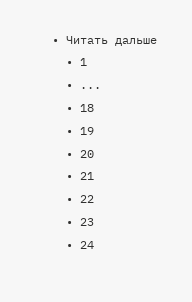• Читать дальше
  • 1
  • ...
  • 18
  • 19
  • 20
  • 21
  • 22
  • 23
  • 24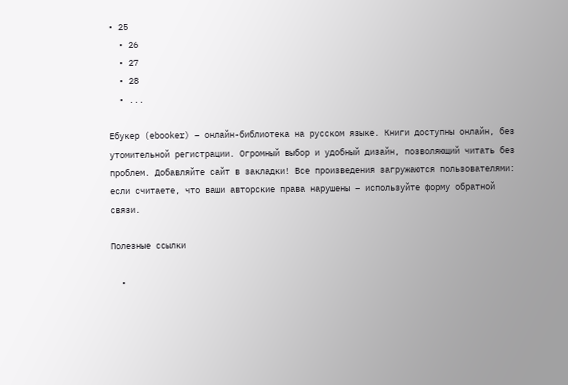• 25
  • 26
  • 27
  • 28
  • ...

Ебукер (ebooker) – онлайн-библиотека на русском языке. Книги доступны онлайн, без утомительной регистрации. Огромный выбор и удобный дизайн, позволяющий читать без проблем. Добавляйте сайт в закладки! Все произведения загружаются пользователями: если считаете, что ваши авторские права нарушены – используйте форму обратной связи.

Полезные ссылки

  •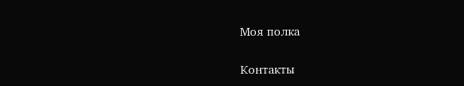Моя полка

Контакты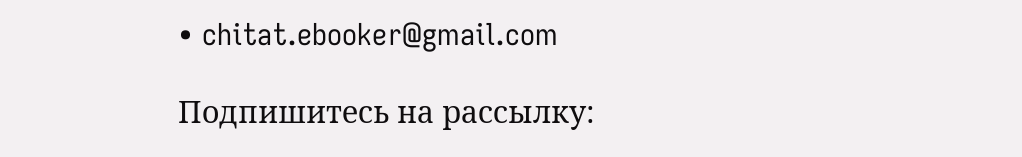• chitat.ebooker@gmail.com

Подпишитесь на рассылку: